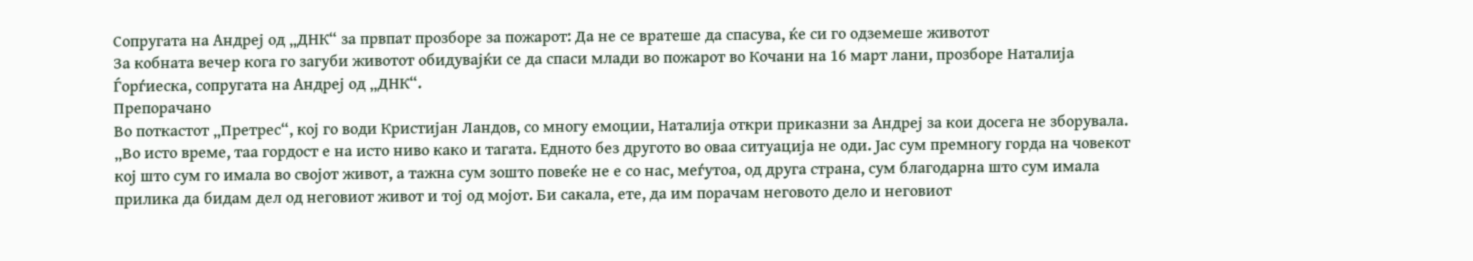Сопругата на Андреј од „ДНК“ за првпат прозборе за пожарот: Да не се вратеше да спасува, ќе си го одземеше животот
За кобната вечер кога го загуби животот обидувајќи се да спаси млади во пожарот во Кочани на 16 март лани, прозборе Наталија Ѓорѓиеска, сопругата на Андреј од „ДНК“.
Препорачано
Во поткастот „Претрес“, кој го води Кристијан Ландов, со многу емоции, Наталија откри приказни за Андреј за кои досега не зборувала.
„Во исто време, таа гордост е на исто ниво како и тагата. Едното без другото во оваа ситуација не оди. Јас сум премногу горда на човекот кој што сум го имала во својот живот, а тажна сум зошто повеќе не е со нас, меѓутоа, од друга страна, сум благодарна што сум имала прилика да бидам дел од неговиот живот и тој од мојот. Би сакала, ете, да им порачам неговото дело и неговиот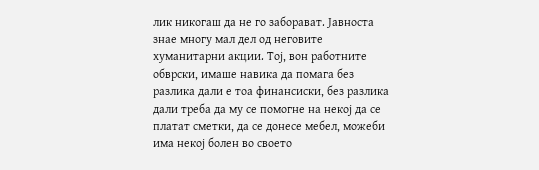лик никогаш да не го заборават. Јавноста знае многу мал дел од неговите хуманитарни акции. Тој, вон работните обврски, имаше навика да помага без разлика дали е тоа финансиски, без разлика дали треба да му се помогне на некој да се платат сметки, да се донесе мебел, можеби има некој болен во своето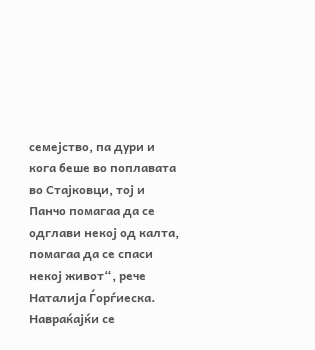семејство, па дури и кога беше во поплавата во Стајковци, тој и Панчо помагаа да се одглави некој од калта, помагаа да се спаси некој живот“, рече Наталија Ѓорѓиеска.
Навраќајќи се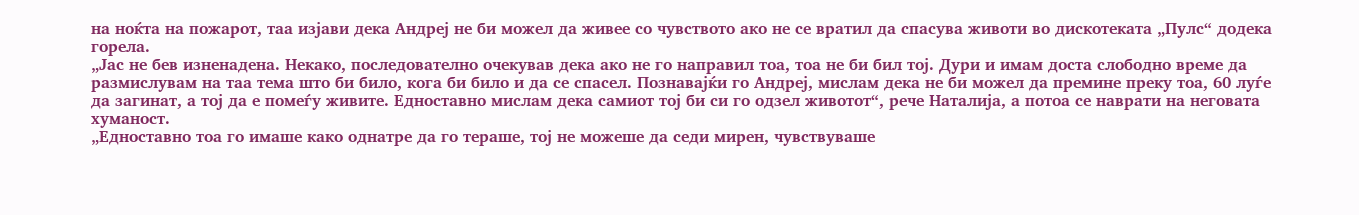на ноќта на пожарот, таа изјави дека Андреј не би можел да живее со чувството ако не се вратил да спасува животи во дискотеката „Пулс“ додека горела.
„Јас не бев изненадена. Некако, последователно очекував дека ако не го направил тоа, тоа не би бил тој. Дури и имам доста слободно време да размислувам на таа тема што би било, кога би било и да се спасел. Познавајќи го Андреј, мислам дека не би можел да премине преку тоа, 60 луѓе да загинат, а тој да е помеѓу живите. Едноставно мислам дека самиот тој би си го одзел животот“, рече Наталија, а потоа се наврати на неговата хуманост.
„Едноставно тоа го имаше како однатре да го тераше, тој не можеше да седи мирен, чувствуваше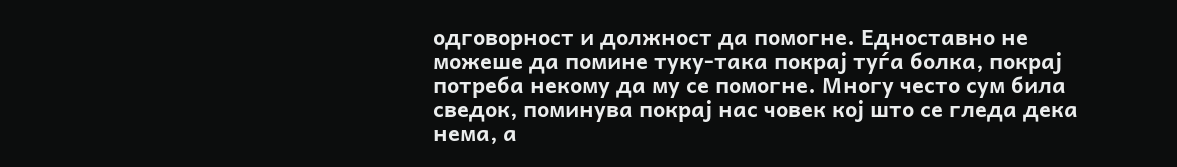одговорност и должност да помогне. Едноставно не можеше да помине туку-така покрај туѓа болка, покрај потреба некому да му се помогне. Многу често сум била сведок, поминува покрај нас човек кој што се гледа дека нема, а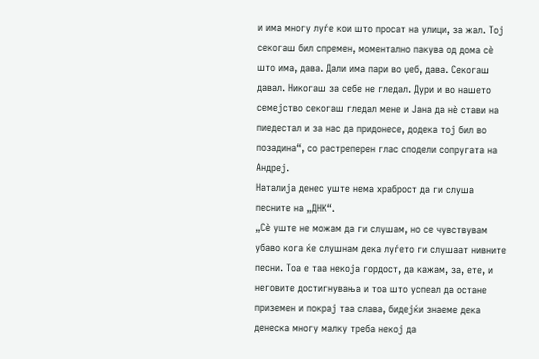и има многу луѓе кои што просат на улици, за жал. Тој секогаш бил спремен, моментално пакува од дома сѐ што има, дава. Дали има пари во џеб, дава. Секогаш давал. Никогаш за себе не гледал. Дури и во нашето семејство секогаш гледал мене и Јана да нѐ стави на пиедестал и за нас да придонесе, додека тој бил во позадина“, со растреперен глас сподели сопругата на Андреј.
Наталија денес уште нема храброст да ги слуша песните на „ДНК“.
„Сѐ уште не можам да ги слушам, но се чувствувам убаво кога ќе слушнам дека луѓето ги слушаат нивните песни. Тоа е таа некоја гордост, да кажам, за, ете, и неговите достигнувања и тоа што успеал да остане приземен и покрај таа слава, бидејќи знаеме дека денеска многу малку треба некој да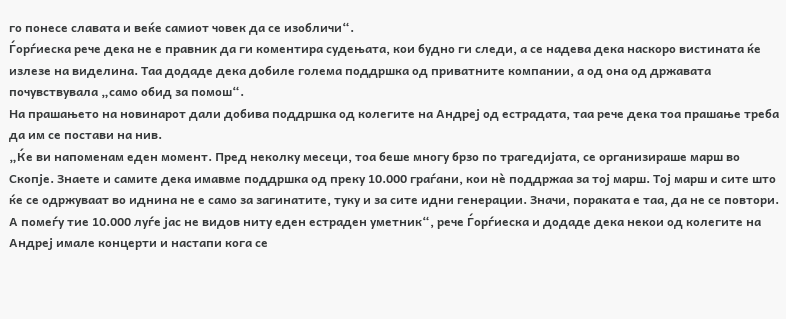го понесе славата и веќе самиот човек да се изобличи“.
Ѓорѓиеска рече дека не е правник да ги коментира судењата, кои будно ги следи, а се надева дека наскоро вистината ќе излезе на виделина. Таа додаде дека добиле голема поддршка од приватните компании, а од она од државата почувствувала „само обид за помош“.
На прашањето на новинарот дали добива поддршка од колегите на Андреј од естрадата, таа рече дека тоа прашање треба да им се постави на нив.
„Ќе ви напоменам еден момент. Пред неколку месеци, тоа беше многу брзо по трагедијата, се организираше марш во Скопје. Знаете и самите дека имавме поддршка од преку 10.000 граѓани, кои нѐ поддржаа за тој марш. Тој марш и сите што ќе се одржуваат во иднина не е само за загинатите, туку и за сите идни генерации. Значи, пораката е таа, да не се повтори. А помеѓу тие 10.000 луѓе јас не видов ниту еден естраден уметник“, рече Ѓорѓиеска и додаде дека некои од колегите на Андреј имале концерти и настапи кога се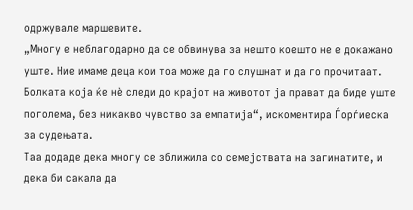одржувале маршевите.
„Многу е неблагодарно да се обвинува за нешто коешто не е докажано уште. Ние имаме деца кои тоа може да го слушнат и да го прочитаат. Болката која ќе нѐ следи до крајот на животот ја прават да биде уште поголема, без никакво чувство за емпатија“, искоментира Ѓорѓиеска за судењата.
Таа додаде дека многу се зближила со семејствата на загинатите, и дека би сакала да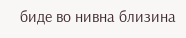биде во нивна близина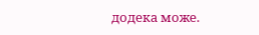додека може.